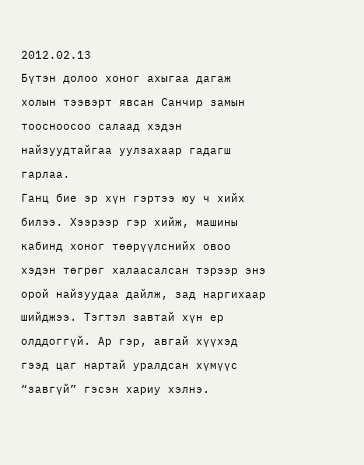2012.02.13
Бүтэн долоо хоног ахыгаа дагаж холын тээвэрт явсан Санчир замын тоосноосоо салаад хэдэн найзуудтайгаа уулзахаар гадагш гарлаа.
Ганц бие эр хүн гэртээ юу ч хийх билээ. Хээрээр гэр хийж, машины кабинд хоног төөрүүлснийх овоо хэдэн төгрөг халаасалсан тэрээр энэ орой найзуудаа дайлж, зад наргихаар шийджээ. Тэгтэл завтай хүн ер олддоггүй. Ар гэр, авгай хүүхэд гээд цаг нартай уралдсан хүмүүс “завгүй” гэсэн хариу хэлнэ.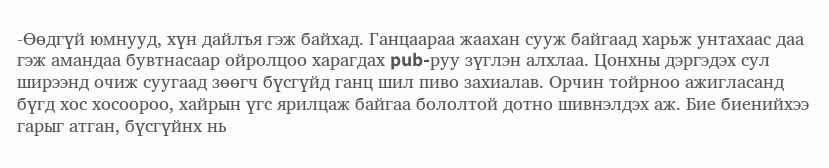-Өөдгүй юмнууд, хүн дайлъя гэж байхад. Ганцаараа жаахан сууж байгаад харьж унтахаас даа гэж амандаа бувтнасаар ойролцоо харагдах pub-руу зүглэн алхлаа. Цонхны дэргэдэх сул ширээнд очиж суугаад зөөгч бүсгүйд ганц шил пиво захиалав. Орчин тойрноо ажигласанд бүгд хос хосоороо, хайрын үгс ярилцаж байгаа бололтой дотно шивнэлдэх аж. Бие биенийхээ гарыг атган, бүсгүйнх нь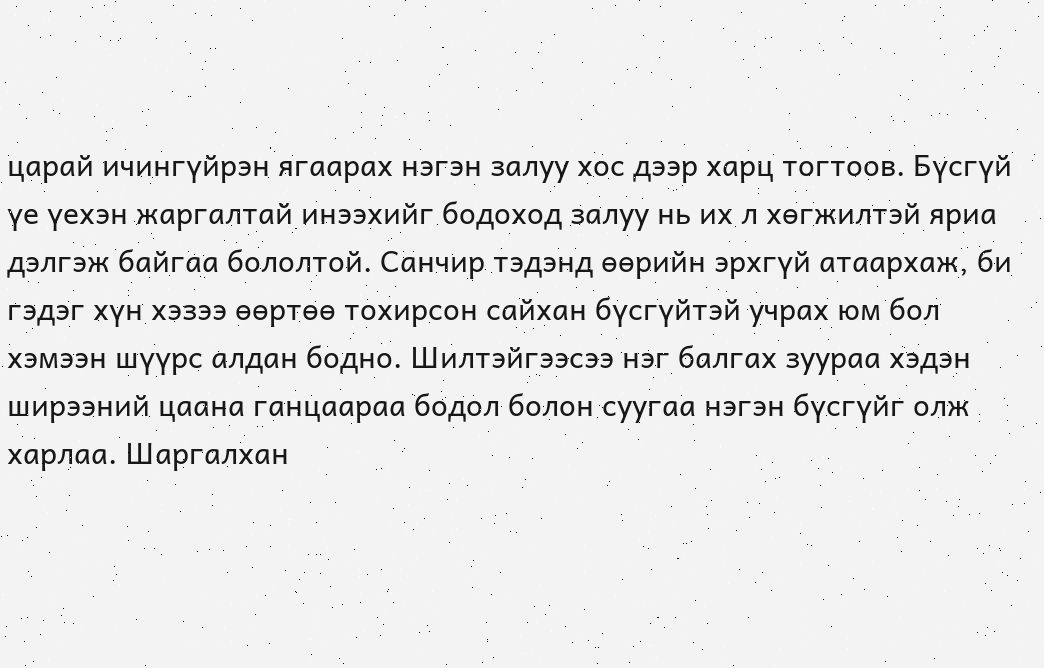царай ичингүйрэн ягаарах нэгэн залуу хос дээр харц тогтоов. Бүсгүй үе үехэн жаргалтай инээхийг бодоход залуу нь их л хөгжилтэй яриа дэлгэж байгаа бололтой. Санчир тэдэнд өөрийн эрхгүй атаархаж, би гэдэг хүн хэзээ өөртөө тохирсон сайхан бүсгүйтэй учрах юм бол хэмээн шүүрс алдан бодно. Шилтэйгээсээ нэг балгах зуураа хэдэн ширээний цаана ганцаараа бодол болон суугаа нэгэн бүсгүйг олж харлаа. Шаргалхан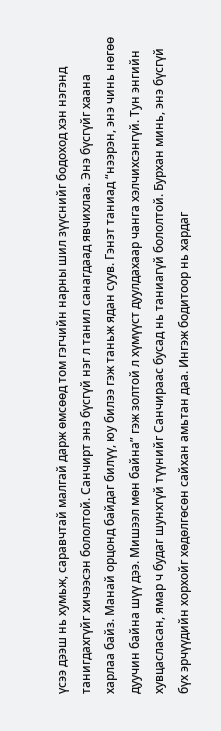үсээ дээш нь хумьж, саравчтай малгай дарж өмсөөд том гэгчийн нарны шил зүүснийг бодоход хэн нэгэнд танигдахгүйг хичээсэн бололтой. Санчирт энэ бүсгүй нэг л танил санагдаад явчихлаа. Энэ бүсгүйг хаана харлаа байз. Манай орцонд байдаг билүү, юу билээ гэж таньж ядан суув. Гэнэт таниад “нээрэн, энэ чинь нөгөө дуучин байна шүү дээ. Мишээл мөн байна” гэж золтой л хүмүүст дуулдахаар чанга хэлчихсэнгүй. Тун энгийн хувцасласан, ямар ч будаг шунхгүй түүнийг Санчираас бусад нь таниагүй бололтой. Бурхан минь, энэ бүсгүй бүх эрчүүдийн хорхойг хөдөлгөсөн сайхан амьтан даа. Ингэж бодитоор нь хардаг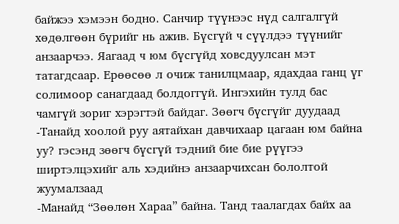байжээ хэмээн бодно. Санчир түүнээс нүд салгалгүй хөдөлгөөн бүрийг нь ажив. Бүсгүй ч сүүлдээ түүнийг анзаарчээ. Яагаад ч юм бүсгүйд ховсдуулсан мэт татагдсаар. Ерөөсөө л очиж танилцмаар, ядахдаа ганц үг солимоор санагдаад болдоггүй. Ингэхийн тулд бас чамгүй зориг хэрэгтэй байдаг. Зөөгч бүсгүйг дуудаад
-Танайд хоолой руу аятайхан давчихаар цагаан юм байна уу? гэсэнд зөөгч бүсгүй тэдний бие бие рүүгээ ширтэлцэхийг аль хэдийнэ анзаарчихсан бололтой жуумалзаад
-Манайд “Зөөлөн Хараа” байна. Танд таалагдах байх аа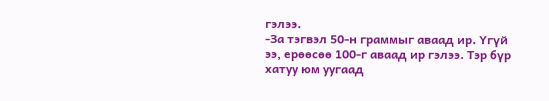гэлээ.
-За тэгвэл 50-н граммыг аваад ир. Үгүй ээ, ерөөсөө 100-г аваад ир гэлээ. Тэр бүр хатуу юм уугаад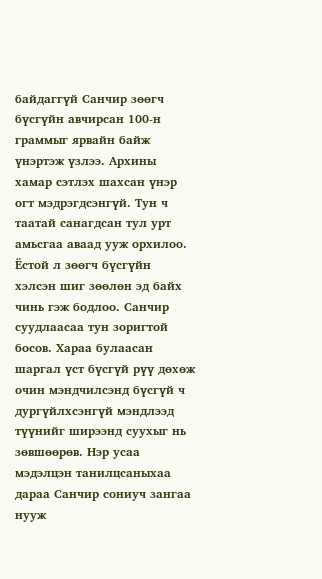байдаггүй Санчир зөөгч бүсгүйн авчирсан 100-н граммыг ярвайн байж үнэртэж үзлээ. Архины хамар сэтлэх шахсан үнэр огт мэдрэгдсэнгүй. Тун ч таатай санагдсан тул урт амьсгаа аваад ууж орхилоо. Ёстой л зөөгч бүсгүйн хэлсэн шиг зөөлөн эд байх чинь гэж бодлоо. Санчир суудлаасаа тун зоригтой босов. Хараа булаасан шаргал үст бүсгүй рүү дөхөж очин мэндчилсэнд бүсгүй ч дургүйлхсэнгүй мэндлээд түүнийг ширээнд суухыг нь зөвшөөрөв. Нэр усаа мэдэлцэн танилцсаныхаа дараа Санчир сониуч зангаа нууж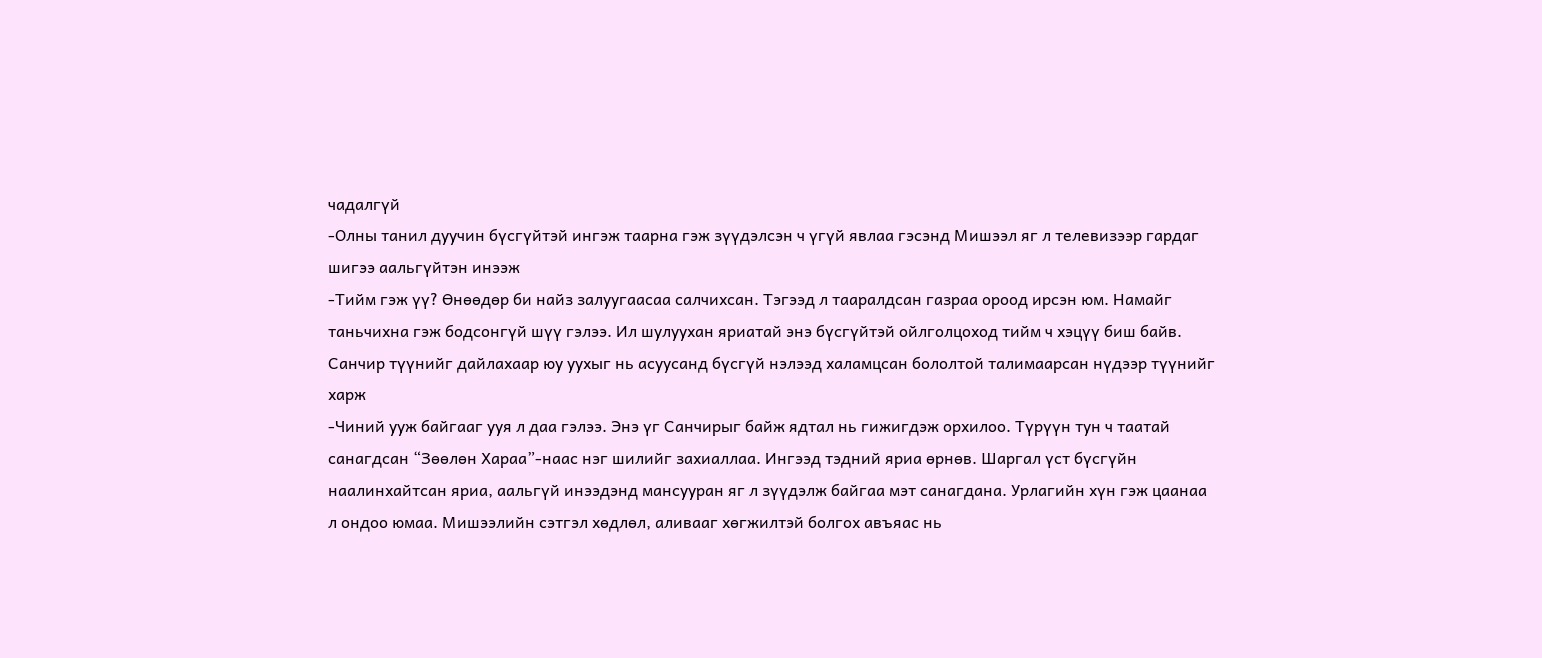чадалгүй
-Олны танил дуучин бүсгүйтэй ингэж таарна гэж зүүдэлсэн ч үгүй явлаа гэсэнд Мишээл яг л телевизээр гардаг шигээ аальгүйтэн инээж
-Тийм гэж үү? Өнөөдөр би найз залуугаасаа салчихсан. Тэгээд л тааралдсан газраа ороод ирсэн юм. Намайг таньчихна гэж бодсонгүй шүү гэлээ. Ил шулуухан яриатай энэ бүсгүйтэй ойлголцоход тийм ч хэцүү биш байв. Санчир түүнийг дайлахаар юу уухыг нь асуусанд бүсгүй нэлээд халамцсан бололтой талимаарсан нүдээр түүнийг харж
-Чиний ууж байгааг ууя л даа гэлээ. Энэ үг Санчирыг байж ядтал нь гижигдэж орхилоо. Түрүүн тун ч таатай санагдсан “Зөөлөн Хараа”-наас нэг шилийг захиаллаа. Ингээд тэдний яриа өрнөв. Шаргал үст бүсгүйн наалинхайтсан яриа, аальгүй инээдэнд мансууран яг л зүүдэлж байгаа мэт санагдана. Урлагийн хүн гэж цаанаа л ондоо юмаа. Мишээлийн сэтгэл хөдлөл, аливааг хөгжилтэй болгох авъяас нь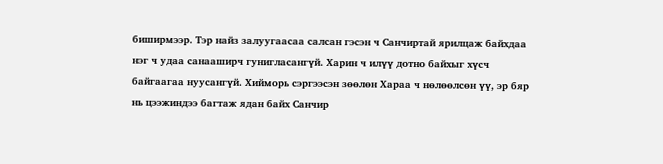биширмээр. Тэр найз залуугаасаа салсан гэсэн ч Санчиртай ярилцаж байхдаа нэг ч удаа санааширч гунигласангүй. Харин ч илүү дотно байхыг хүсч байгаагаа нуусангүй. Хийморь сэргээсэн зөөлөн Хараа ч нөлөөлсөн үү, эр бяр нь цээжиндээ багтаж ядан байх Санчир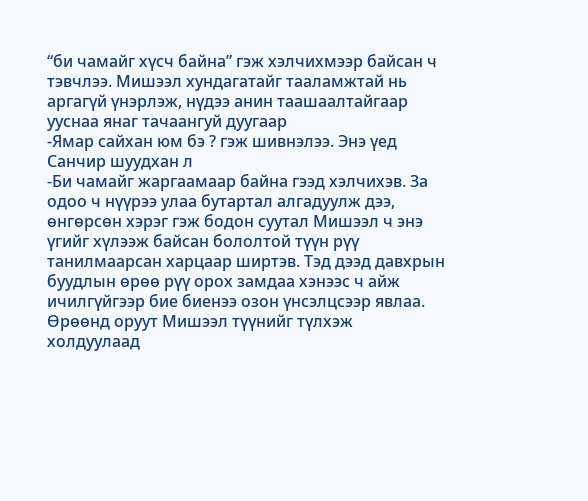“би чамайг хүсч байна” гэж хэлчихмээр байсан ч тэвчлээ. Мишээл хундагатайг тааламжтай нь аргагүй үнэрлэж, нүдээ анин таашаалтайгаар ууснаа янаг тачаангуй дуугаар
-Ямар сайхан юм бэ ? гэж шивнэлээ. Энэ үед Санчир шуудхан л
-Би чамайг жаргаамаар байна гээд хэлчихэв. За одоо ч нүүрээ улаа бутартал алгадуулж дээ, өнгөрсөн хэрэг гэж бодон суутал Мишээл ч энэ үгийг хүлээж байсан бололтой түүн рүү танилмаарсан харцаар ширтэв. Тэд дээд давхрын буудлын өрөө рүү орох замдаа хэнээс ч айж ичилгүйгээр бие биенээ озон үнсэлцсээр явлаа. Өрөөнд оруут Мишээл түүнийг түлхэж холдуулаад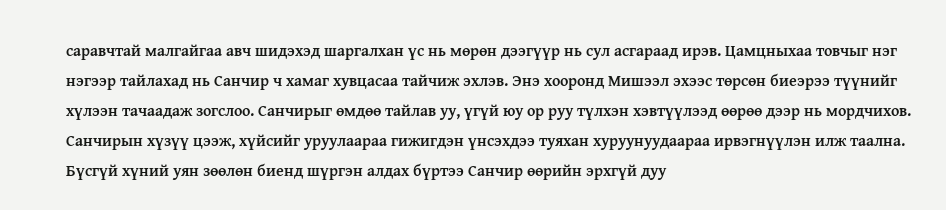саравчтай малгайгаа авч шидэхэд шаргалхан үс нь мөрөн дээгүүр нь сул асгараад ирэв. Цамцныхаа товчыг нэг нэгээр тайлахад нь Санчир ч хамаг хувцасаа тайчиж эхлэв. Энэ хооронд Мишээл эхээс төрсөн биеэрээ түүнийг хүлээн тачаадаж зогслоо. Санчирыг өмдөө тайлав уу, үгүй юу ор руу түлхэн хэвтүүлээд өөрөө дээр нь мордчихов. Санчирын хүзүү цээж, хүйсийг уруулаараа гижигдэн үнсэхдээ туяхан хуруунуудаараа ирвэгнүүлэн илж таална. Бүсгүй хүний уян зөөлөн биенд шүргэн алдах бүртээ Санчир өөрийн эрхгүй дуу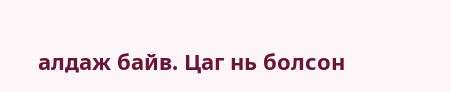алдаж байв. Цаг нь болсон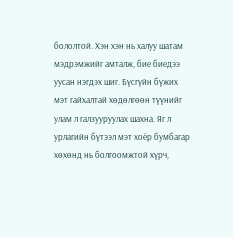бололтой. Хэн хэн нь халуу шатам мэдрэмжийг амталж, бие биедээ уусан нэгдэх шиг. Бүсгүйн бүжих мэт гайхалтай хөдөлгөөн түүнийг улам л галзууруулах шахна. Яг л урлагийн бүтээл мэт хоёр бумбагар хөхөнд нь болгоомжтой хүрч,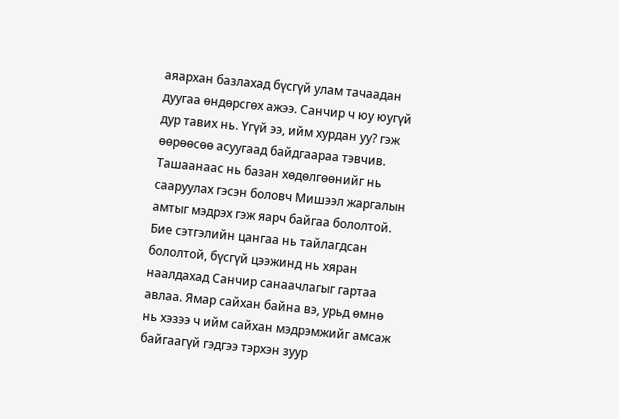аяархан базлахад бүсгүй улам тачаадан дуугаа өндөрсгөх ажээ. Санчир ч юу юугүй дур тавих нь. Үгүй ээ, ийм хурдан уу? гэж өөрөөсөө асуугаад байдгаараа тэвчив. Ташаанаас нь базан хөдөлгөөнийг нь сааруулах гэсэн боловч Мишээл жаргалын амтыг мэдрэх гэж яарч байгаа бололтой. Бие сэтгэлийн цангаа нь тайлагдсан бололтой, бүсгүй цээжинд нь хяран наалдахад Санчир санаачлагыг гартаа авлаа. Ямар сайхан байна вэ, урьд өмнө нь хэзээ ч ийм сайхан мэдрэмжийг амсаж байгаагүй гэдгээ тэрхэн зуур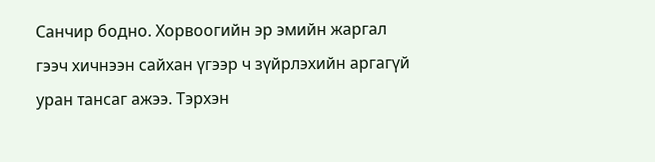Санчир бодно. Хорвоогийн эр эмийн жаргал гээч хичнээн сайхан үгээр ч зүйрлэхийн аргагүй уран тансаг ажээ. Тэрхэн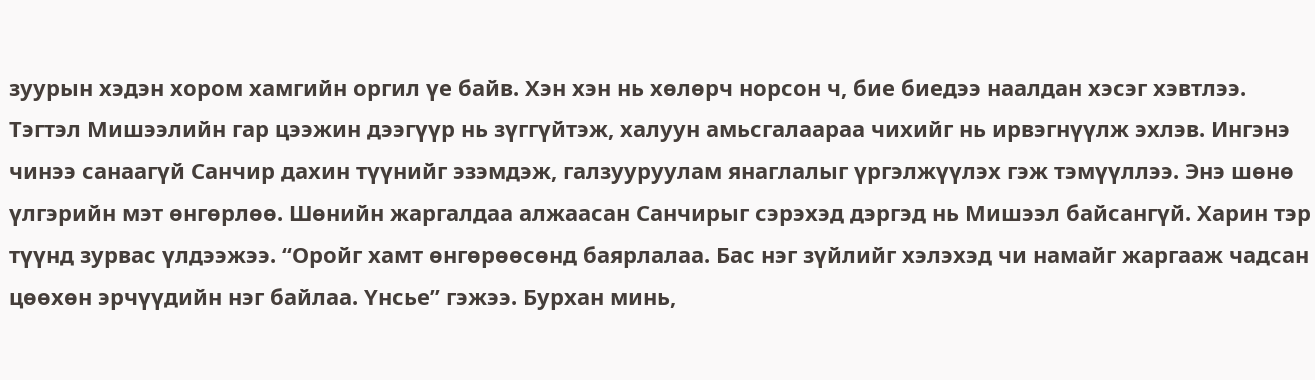зуурын хэдэн хором хамгийн оргил үе байв. Хэн хэн нь хөлөрч норсон ч, бие биедээ наалдан хэсэг хэвтлээ. Тэгтэл Мишээлийн гар цээжин дээгүүр нь зүггүйтэж, халуун амьсгалаараа чихийг нь ирвэгнүүлж эхлэв. Ингэнэ чинээ санаагүй Санчир дахин түүнийг эзэмдэж, галзууруулам янаглалыг үргэлжүүлэх гэж тэмүүллээ. Энэ шөнө үлгэрийн мэт өнгөрлөө. Шөнийн жаргалдаа алжаасан Санчирыг сэрэхэд дэргэд нь Мишээл байсангүй. Харин тэр түүнд зурвас үлдээжээ. “Оройг хамт өнгөрөөсөнд баярлалаа. Бас нэг зүйлийг хэлэхэд чи намайг жаргааж чадсан цөөхөн эрчүүдийн нэг байлаа. Үнсье” гэжээ. Бурхан минь,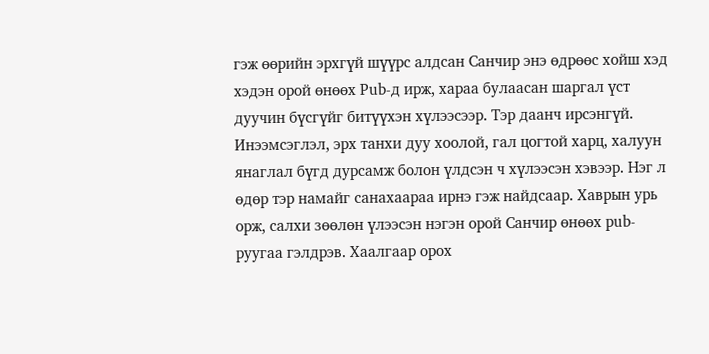гэж өөрийн эрхгүй шүүрс алдсан Санчир энэ өдрөөс хойш хэд хэдэн орой өнөөх Pub-д ирж, хараа булаасан шаргал үст дуучин бүсгүйг битүүхэн хүлээсээр. Тэр даанч ирсэнгүй. Инээмсэглэл, эрх танхи дуу хоолой, гал цогтой харц, халуун янаглал бүгд дурсамж болон үлдсэн ч хүлээсэн хэвээр. Нэг л өдөр тэр намайг санахаараа ирнэ гэж найдсаар. Хаврын урь орж, салхи зөөлөн үлээсэн нэгэн орой Санчир өнөөх pub-руугаа гэлдрэв. Хаалгаар орох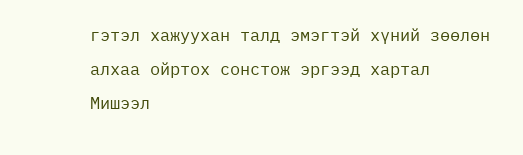гэтэл хажуухан талд эмэгтэй хүний зөөлөн алхаа ойртох сонстож эргээд хартал Мишээл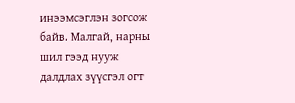инээмсэглэн зогсож байв. Малгай, нарны шил гээд нууж далдлах зүүсгэл огт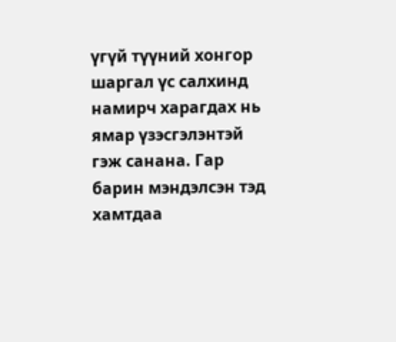үгүй түүний хонгор шаргал үс салхинд намирч харагдах нь ямар үзэсгэлэнтэй гэж санана. Гар барин мэндэлсэн тэд хамтдаа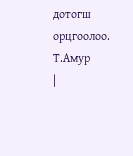дотогш орцгоолоо.
Т.Амур
|